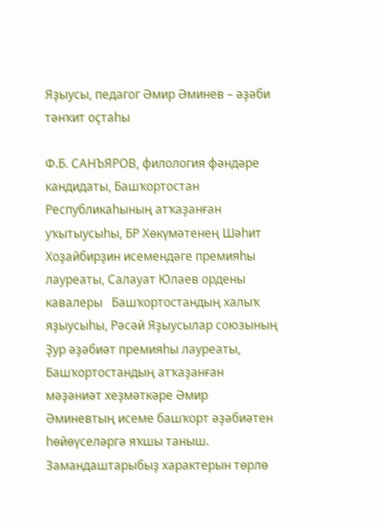Яҙыусы, педагог Әмир Әминев – әҙәби тәнҡит оҫтаһы

Ф.Б. САНЪЯРОВ, филология фәндәре кандидаты, Башҡортостан Республикаһының атҡаҙанған уҡытыусыһы, БР Хөкүмәтенең Шәһит Хоҙайбирҙин исемендәге премияһы лауреаты, Салауат Юлаев ордены кавалеры   Башҡортостандың халыҡ яҙыусыһы, Рәсәй Яҙыусылар союзының Ҙур әҙәбиәт премияһы лауреаты, Башҡортостандың атҡаҙанған мәҙәниәт хеҙмәткәре Әмир Әминевтың исеме башҡорт әҙәбиәтен һөйөүселәргә яҡшы таныш. Замандаштарыбыҙ характерын төрлө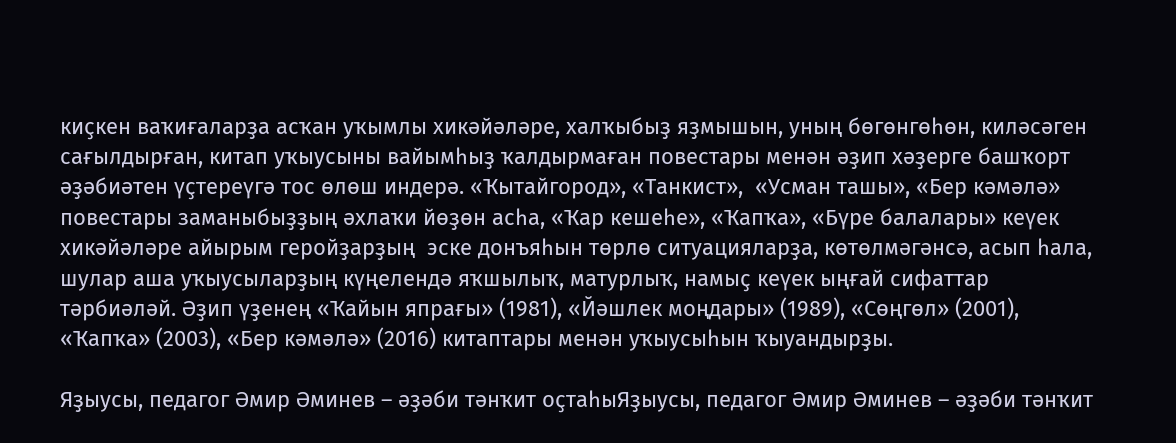киҫкен ваҡиғаларҙа асҡан уҡымлы хикәйәләре, халҡыбыҙ яҙмышын, уның бөгөнгөһөн, киләсәген сағылдырған, китап уҡыусыны вайымһыҙ ҡалдырмаған повестары менән әҙип хәҙерге башҡорт әҙәбиәтен үҫтереүгә тос өлөш индерә. «Ҡытайгород», «Танкист»,  «Усман ташы», «Бер кәмәлә» повестары заманыбыҙҙың әхлаҡи йөҙөн асһа, «Ҡар кешеһе», «Ҡапҡа», «Бүре балалары» кеүек хикәйәләре айырым геройҙарҙың  эске донъяһын төрлө ситуацияларҙа, көтөлмәгәнсә, асып һала, шулар аша уҡыусыларҙың күңелендә яҡшылыҡ, матурлыҡ, намыҫ кеүек ыңғай сифаттар тәрбиәләй. Әҙип үҙенең «Ҡайын япрағы» (1981), «Йәшлек моңдары» (1989), «Сөңгөл» (2001), «Ҡапҡа» (2003), «Бер кәмәлә» (2016) китаптары менән уҡыусыһын ҡыуандырҙы.

Яҙыусы, педагог Әмир Әминев – әҙәби тәнҡит оҫтаһыЯҙыусы, педагог Әмир Әминев – әҙәби тәнҡит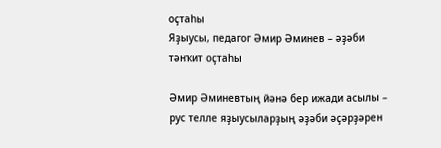оҫтаһы
Яҙыусы, педагог Әмир Әминев – әҙәби тәнҡит оҫтаһы

Әмир Әминевтың йәнә бер ижади асылы – рус телле яҙыусыларҙың әҙәби әҫәрҙәрен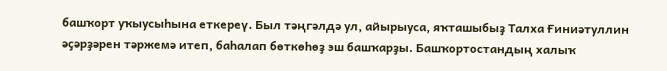башҡорт уҡыусыһына еткереү. Был тәңгәлдә ул, айырыуса, яҡташыбыҙ Талха Ғиниәтуллин әҫәрҙәрен тәржемә итеп, баһалап бөткөһөҙ эш башҡарҙы. Башҡортостандың халыҡ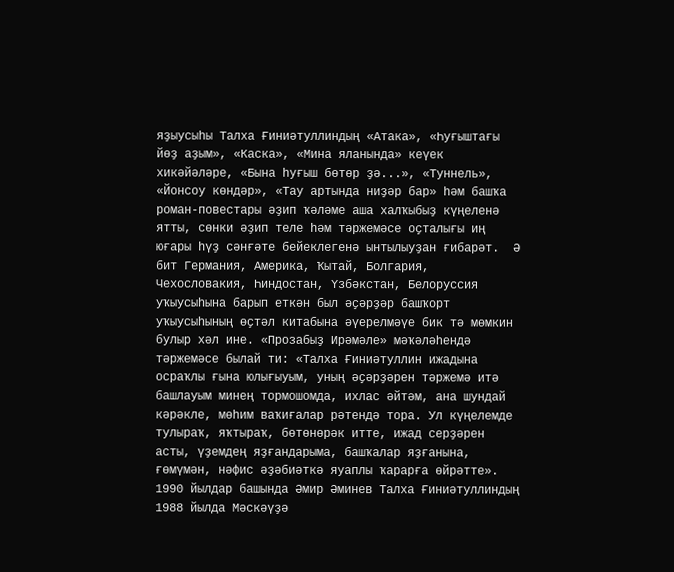яҙыусыһы Талха Ғиниәтуллиндың «Атака», «Һуғыштағы йөҙ аҙым», «Каска», «Мина яланында» кеүек хикәйәләре, «Бына һуғыш бөтөр ҙә...», «Туннель», «Йонсоу көндәр», «Тау артында ниҙәр бар» һәм башҡа роман-повестары әҙип ҡәләме аша халҡыбыҙ күңеленә ятты, сөнки әҙип теле һәм тәржемәсе оҫталығы иң юғары һүҙ сәнғәте бейеклегенә ынтылыуҙан ғибарәт.  Ә бит Германия, Америка, Ҡытай, Болгария, Чехословакия, Һиндостан, Үзбәкстан, Белоруссия уҡыусыһына барып еткән был әҫәрҙәр башҡорт уҡыусыһының өҫтәл китабына әүерелмәүе бик тә мөмкин булыр хәл ине. «Прозабыҙ Ирәмәле» мәҡәләһендә тәржемәсе былай ти: «Талха Ғиниәтуллин ижадына осраҡлы ғына юлығыуым, уның әҫәрҙәрен тәржемә итә башлауым минең тормошомда, ихлас әйтәм, ана шундай кәрәкле, мөһим ваҡиғалар рәтендә тора. Ул күңелемде тулыраҡ, яҡтыраҡ, бөтөнөрәк итте, ижад серҙәрен асты, үҙемдең яҙғандарыма, башҡалар яҙғанына, ғөмүмән, нәфис әҙәбиәткә яуаплы ҡарарға өйрәтте». 1990 йылдар башында Әмир Әминев Талха Ғиниәтуллиндың 1988 йылда Мәскәүҙә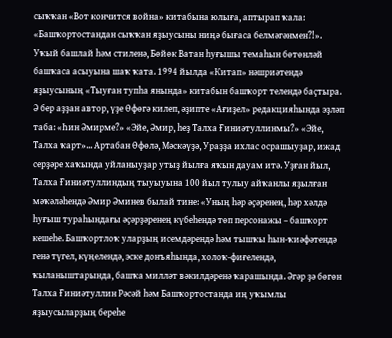сыҡҡан «Вот кончится война» китабына юлыға, аптырап ҡала: «Башҡортостандан сыҡҡан яҙыусыны ниңә бығаса белмәгәнмен?!». Уҡый башлай һәм стиленә, Бөйөк Ватан һуғышы темаһын бөтөнләй башҡаса асыуына шаҡ ҡата. 1994 йылда «Китап» нәшриәтендә яҙыусының «Тыуған тупһа янында» китабын башҡорт телендә баҫтыра. Ә бер аҙҙан автор, үҙе Өфөгә килеп, әҙипте «Ағиҙел» редакцияһында эҙләп таба: «Һин Әмирме?» «Эйе, Әмир, һеҙ Талха Ғиниәтуллинмы?» «Эйе, Талха ҡарт»... Артабан Өфөлә, Мәскәүҙә, Ураҙҙа ихлас осрашыуҙар, ижад серҙәре хаҡында уйланыуҙар утыҙ йылға яҡын дауам итә. Уҙған йыл, Талха Ғиниәтуллиндың тыуыуына 100 йыл тулыу айҡанлы яҙылған мәҡәләһендә Әмир Әминев былай тине: «Уның һәр әҫәренең, һәр хәлдә һуғыш тураһындағы әҫәрҙәренең күбеһендә төп персонажы – башҡорт кешеһе. Башҡортлоҡ уларҙың исемдәрендә һәм тышҡы һын-ҡиәфәтендә генә түгел, күңелендә, эске донъяһында, холоҡ-фиғелендә, ҡыланыштарында, башҡа милләт вәкилдәренә ҡарашында. Әгәр ҙә бөгөн Талха Ғиниәтуллин Рәсәй һәм Башҡортостанда иң уҡымлы яҙыусыларҙың береһе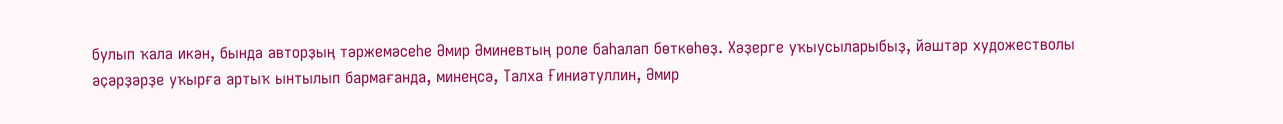булып ҡала икән, бында авторҙың тәржемәсеһе Әмир Әминевтың роле баһалап бөткөһөҙ. Хәҙерге уҡыусыларыбыҙ, йәштәр художестволы әҫәрҙәрҙе уҡырға артыҡ ынтылып бармағанда, минеңсә, Талха Ғиниәтуллин, Әмир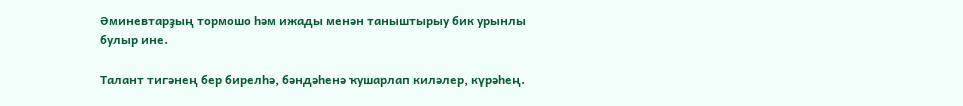Әминевтарҙың тормошо һәм ижады менән таныштырыу бик урынлы булыр ине.

Талант тигәнең бер бирелһә, бәндәһенә ҡушарлап киләлер, күрәһең.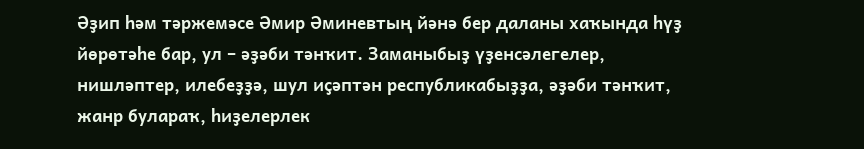Әҙип һәм тәржемәсе Әмир Әминевтың йәнә бер даланы хаҡында һүҙ йөрөтәһе бар, ул – әҙәби тәнҡит. Заманыбыҙ үҙенсәлегелер, нишләптер, илебеҙҙә, шул иҫәптән республикабыҙҙа, әҙәби тәнҡит, жанр булараҡ, һиҙелерлек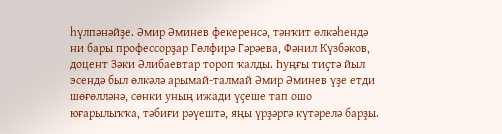һүлпәнәйҙе. Әмир Әминев фекеренсә, тәнҡит өлкәһендә ни бары профессорҙар Гөлфирә Гәрәева, Фәнил Күзбәков, доцент Зәки Әлибаевтар тороп ҡалды. Һуңғы тиҫтә йыл эсендә был өлкәлә арымай-талмай Әмир Әминев үҙе етди шөғөлләнә, сөнки уның ижади үҫеше тап ошо юғарылыҡҡа, тәбиғи рәүештә, яңы үрҙәргә күтәрелә барҙы.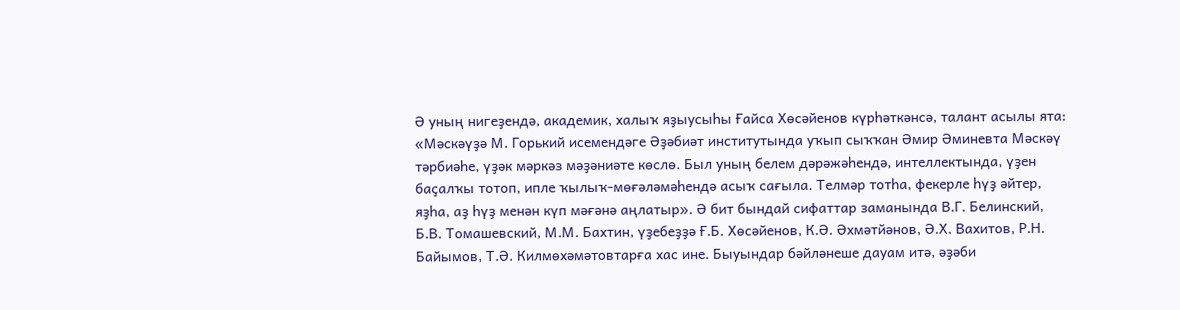Ә уның нигеҙендә, академик, халыҡ яҙыусыһы Ғайса Хөсәйенов күрһәткәнсә, талант асылы ята: «Мәскәүҙә М. Горький исемендәге Әҙәбиәт институтында уҡып сыҡҡан Әмир Әминевта Мәскәү тәрбиәһе, үҙәк мәркәз мәҙәниәте көслө. Был уның белем дәрәжәһендә, интеллектында, үҙен баҫалҡы тотоп, ипле ҡылыҡ-мөғәләмәһендә асыҡ сағыла. Телмәр тотһа, фекерле һүҙ әйтер, яҙһа, аҙ һүҙ менән күп мәғәнә аңлатыр». Ә бит бындай сифаттар заманында В.Г. Белинский, Б.В. Томашевский, М.М. Бахтин, үҙебеҙҙә Ғ.Б. Хөсәйенов, К.Ә. Әхмәтйәнов, Ә.Х. Вахитов, Р.Н. Байымов, Т.Ә. Килмөхәмәтовтарға хас ине. Быуындар бәйләнеше дауам итә, әҙәби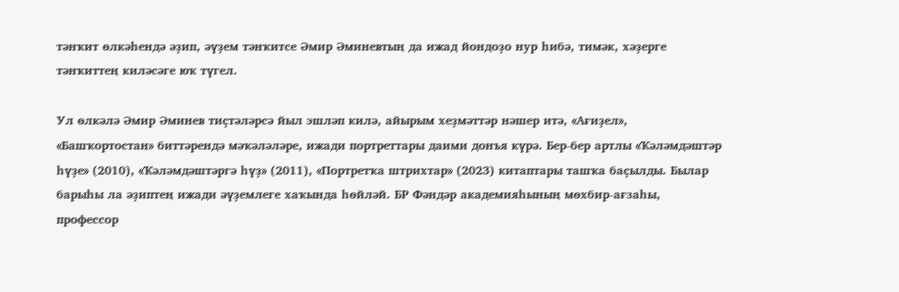тәнҡит өлкәһендә әҙип, әүҙем тәнҡитсе Әмир Әминевтың да ижад йондоҙо нур һибә, тимәк, хәҙерге тәнҡиттең киләсәге юҡ түгел.

Ул өлкәлә Әмир Әминев тиҫтәләрсә йыл эшләп килә, айырым хеҙмәттәр нәшер итә, «Ағиҙел», «Башҡортостан» биттәрендә мәҡәләләре, ижади портреттары даими донъя күрә. Бер-бер артлы «Ҡәләмдәштәр һүҙе» (2010), «Ҡәләмдәштәргә һүҙ» (2011), «Портретҡа штрихтар» (2023) китаптары ташҡа баҫылды. Былар барыһы ла әҙиптең ижади әүҙемлеге хаҡында һөйләй. БР Фәндәр академияһының мөхбир-ағзаһы, профессор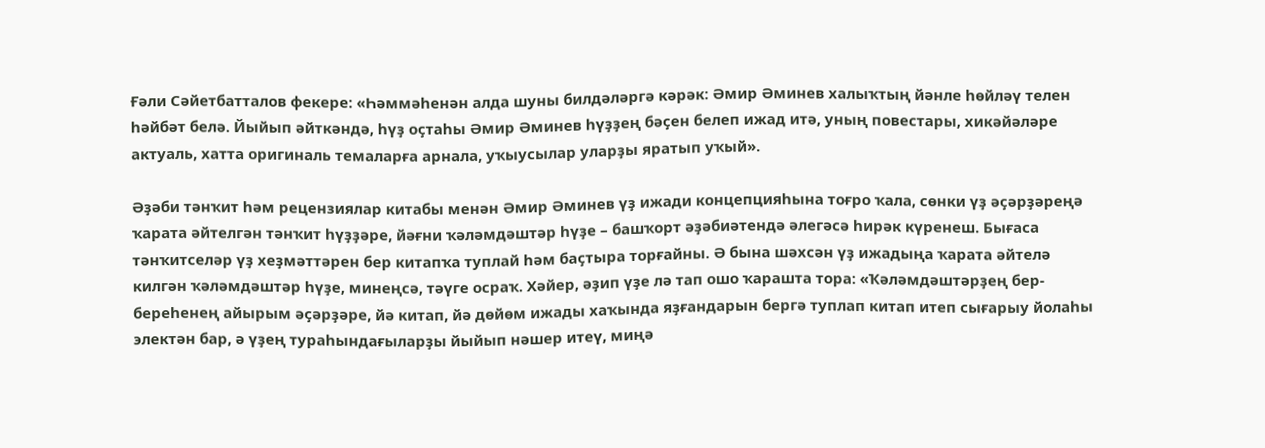Ғәли Сәйетбатталов фекере: «Һәммәһенән алда шуны билдәләргә кәрәк: Әмир Әминев халыҡтың йәнле һөйләү телен һәйбәт белә. Йыйып әйткәндә, һүҙ оҫтаһы Әмир Әминев һүҙҙең бәҫен белеп ижад итә, уның повестары, хикәйәләре актуаль, хатта оригиналь темаларға арнала, уҡыусылар уларҙы яратып уҡый».

Әҙәби тәнҡит һәм рецензиялар китабы менән Әмир Әминев үҙ ижади концепцияһына тоғро ҡала, сөнки үҙ әҫәрҙәреңә ҡарата әйтелгән тәнҡит һүҙҙәре, йәғни ҡәләмдәштәр һүҙе – башҡорт әҙәбиәтендә әлегәсә һирәк күренеш. Бығаса тәнҡитселәр үҙ хеҙмәттәрен бер китапҡа туплай һәм баҫтыра торғайны. Ә бына шәхсән үҙ ижадыңа ҡарата әйтелә килгән ҡәләмдәштәр һүҙе, минеңсә, тәүге осраҡ. Хәйер, әҙип үҙе лә тап ошо ҡарашта тора: «Ҡәләмдәштәрҙең бер-береһенең айырым әҫәрҙәре, йә китап, йә дөйөм ижады хаҡында яҙғандарын бергә туплап китап итеп сығарыу йолаһы электән бар, ә үҙең тураһындағыларҙы йыйып нәшер итеү, миңә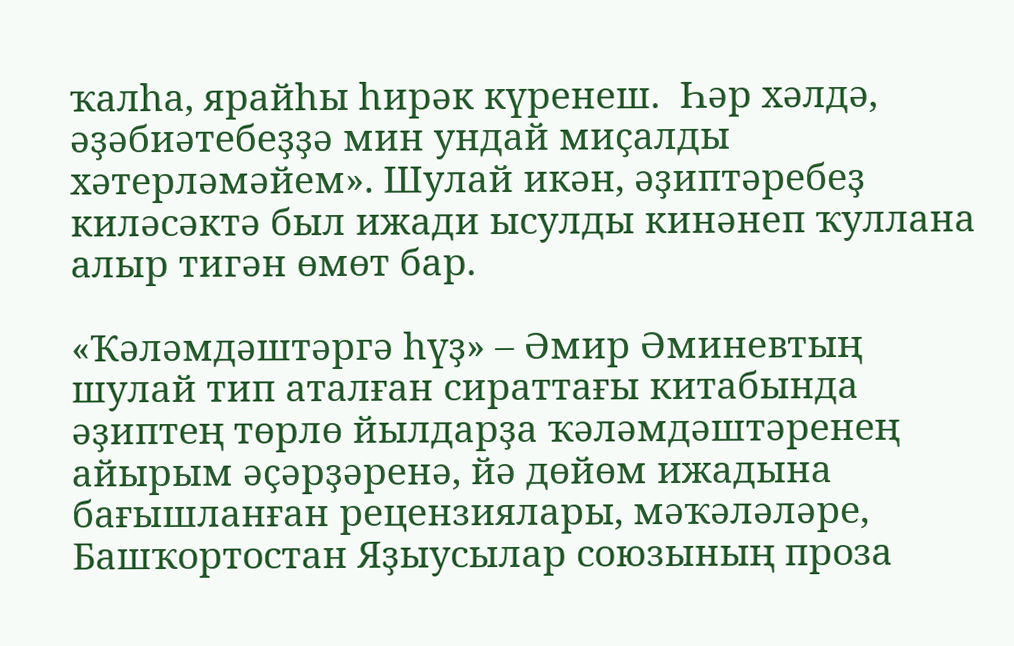ҡалһа, ярайһы һирәк күренеш.  Һәр хәлдә, әҙәбиәтебеҙҙә мин ундай миҫалды хәтерләмәйем». Шулай икән, әҙиптәребеҙ киләсәктә был ижади ысулды кинәнеп ҡуллана алыр тигән өмөт бар.

«Ҡәләмдәштәргә һүҙ» – Әмир Әминевтың шулай тип аталған сираттағы китабында  әҙиптең төрлө йылдарҙа ҡәләмдәштәренең айырым әҫәрҙәренә, йә дөйөм ижадына бағышланған рецензиялары, мәҡәләләре, Башҡортостан Яҙыусылар союзының проза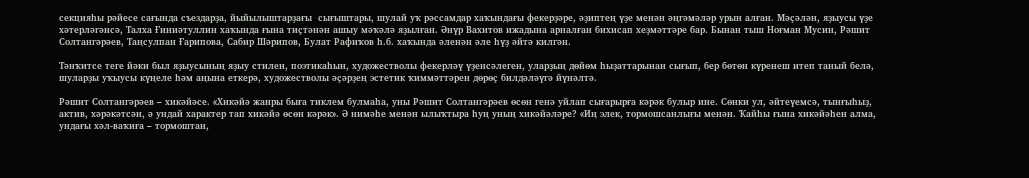секцияһы рәйесе сағында съездарҙа, йыйылыштарҙағы  сығыштары, шулай уҡ рәссамдар хаҡындағы фекерҙәре, әҙиптең үҙе менән әңгәмәләр урын алған. Мәҫәлән, яҙыусы үҙе хәтерләгәнсә, Талха Ғиниәтуллин хаҡында ғына тиҫтәнән ашыу мәҡәлә яҙылған. Әнүр Вахитов ижадына арналған бихисап хеҙмәттәре бар. Бынан тыш Ноғман Мусин, Рәшит Солтангәрәев, Таңсулпан Ғарипова, Сабир Шәрипов, Булат Рафиҡов һ.б. хаҡында әленән әле һүҙ әйтә килгән.

Тәнҡитсе теге йәки был яҙыусының яҙыу стилен, поэтикаһын, художестволы фекерләү үҙенсәлеген, уларҙың дөйөм һыҙаттарынан сығып, бер бөтөн күренеш итеп таный белә, шуларҙы уҡыусы күңеле һәм аңына еткерә, художестволы әҫәрҙең эстетик ҡиммәттәрен дөрөҫ билдәләүгә йүнәлтә.

Рәшит Солтангәрәев – хикәйәсе. «Хикәйә жанры быға тиклем булмаһа, уны Рәшит Солтангәрәев өсөн генә уйлап сығарырға кәрәк булыр ине. Сөнки ул, әйтеүемсә, тынғыһыҙ, актив, хәрәкәтсән, ә ундай характер тап хикәйә өсөн кәрәк». Ә нимәһе менән ылыҡтыра һуң уның хикәйәләре? «Иң элек, тормошсанлығы менән. Ҡайһы ғына хикәйәһен алма,  ундағы хәл-ваҡиға – тормоштан,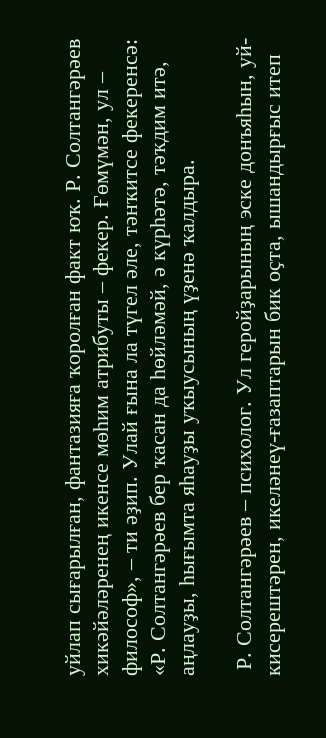уйлап сығарылған, фантазияға ҡоролған факт юҡ. Р. Солтангәрәев хикәйәләренең икенсе мөһим атрибуты – фекер. Ғөмүмән, ул – философ», – ти әҙип. Улай ғына ла түгел әле, тәнҡитсе фекеренсә: «Р. Солтангәрәев бер ҡасан да һөйләмәй, ә күрһәтә, тәҡдим итә, аңлауҙы, һығымта яһауҙы уҡыусының үҙенә ҡалдыра.

 Р. Солтангәрәев – психолог. Ул геройҙарының эске донъяһын, уй-кисерештәрен, икеләнеү-ғазаптарын бик оҫта, ышандырғыс итеп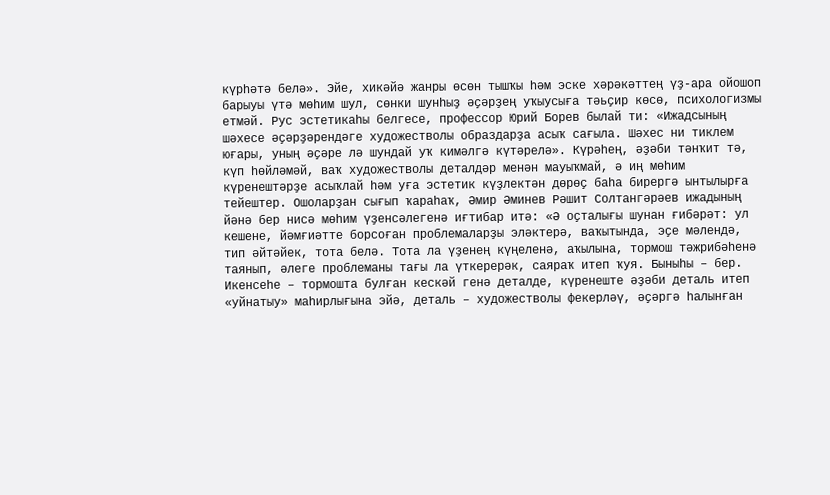күрһәтә белә». Эйе, хикәйә жанры өсөн тышҡы һәм эске хәрәкәттең үҙ-ара ойошоп барыуы үтә мөһим шул, сөнки шунһыҙ әҫәрҙең уҡыусыға тәьҫир көсө, психологизмы етмәй. Рус эстетикаһы белгесе, профессор Юрий Борев былай ти: «Ижадсының шәхесе әҫәрҙәрендәге художестволы образдарҙа асыҡ сағыла. Шәхес ни тиклем юғары, уның әҫәре лә шундай уҡ кимәлгә күтәрелә». Күрәһең, әҙәби тәнҡит тә, күп һөйләмәй, ваҡ художестволы деталдәр менән мауыҡмай, ә иң мөһим күренештәрҙе асыҡлай һәм уға эстетик күҙлектән дөрөҫ баһа бирергә ынтылырға тейештер. Ошоларҙан сығып ҡараһаҡ, Әмир Әминев Рәшит Солтангәрәев ижадының йәнә бер нисә мөһим үҙенсәлегенә иғтибар итә: «Ә оҫталығы шунан ғибәрәт: ул кешене, йәмғиәтте борсоған проблемаларҙы эләктерә, ваҡытында, эҫе мәлендә, тип әйтәйек, тота белә. Тота ла үҙенең күңеленә, аҡылына, тормош тәжрибәһенә таянып, әлеге проблеманы тағы ла үткерерәк, саяраҡ итеп ҡуя. Быныһы – бер. Икенсеһе – тормошта булған кескәй генә деталде, күренеште әҙәби деталь итеп «уйнатыу» маһирлығына эйә, деталь – художестволы фекерләү, әҫәргә һалынған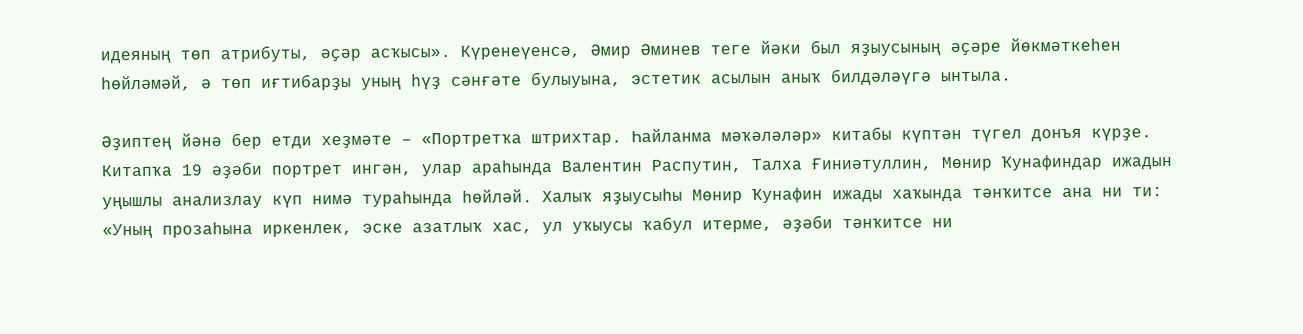идеяның төп атрибуты, әҫәр асҡысы». Күренеүенсә, Әмир Әминев теге йәки был яҙыусының әҫәре йөкмәткеһен һөйләмәй, ә төп иғтибарҙы уның һүҙ сәнғәте булыуына, эстетик асылын аныҡ билдәләүгә ынтыла.

Әҙиптең йәнә бер етди хеҙмәте – «Портретҡа штрихтар. Һайланма мәҡәләләр» китабы күптән түгел донъя күрҙе. Китапҡа 19 әҙәби портрет ингән, улар араһында Валентин Распутин, Талха Ғиниәтуллин, Мөнир Ҡунафиндар ижадын уңышлы анализлау күп нимә тураһында һөйләй. Халыҡ яҙыусыһы Мөнир Ҡунафин ижады хаҡында тәнҡитсе ана ни ти: «Уның прозаһына иркенлек, эске азатлыҡ хас, ул уҡыусы ҡабул итерме, әҙәби тәнҡитсе ни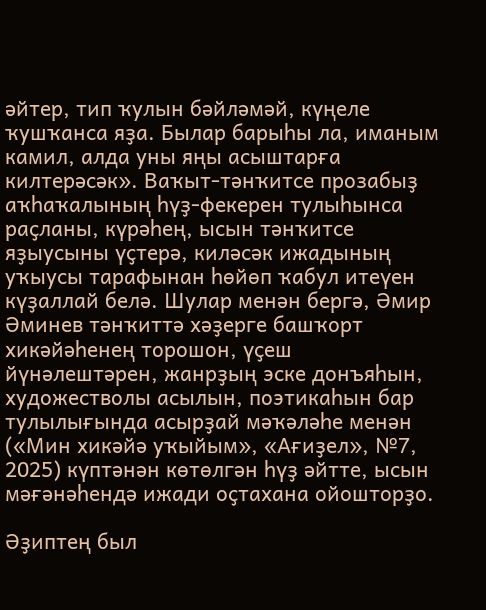әйтер, тип ҡулын бәйләмәй, күңеле ҡушҡанса яҙа. Былар барыһы ла, иманым камил, алда уны яңы асыштарға килтерәсәк». Ваҡыт-тәнҡитсе прозабыҙ аҡһаҡалының һүҙ-фекерен тулыһынса раҫланы, күрәһең, ысын тәнҡитсе яҙыусыны үҫтерә, киләсәк ижадының уҡыусы тарафынан һөйөп ҡабул итеүен күҙаллай белә. Шулар менән бергә, Әмир Әминев тәнҡиттә хәҙерге башҡорт хикәйәһенең торошон, үҫеш йүнәлештәрен, жанрҙың эске донъяһын, художестволы асылын, поэтикаһын бар тулылығында асырҙай мәҡәләһе менән («Мин хикәйә уҡыйым», «Ағиҙел», №7, 2025) күптәнән көтөлгән һүҙ әйтте, ысын мәғәнәһендә ижади оҫтахана ойошторҙо.

Әҙиптең был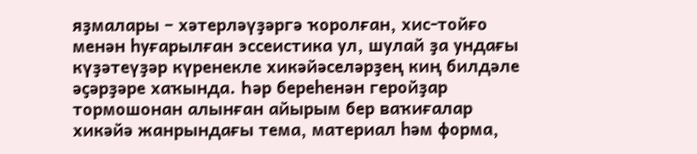яҙмалары – хәтерләүҙәргә ҡоролған, хис-тойғо менән һуғарылған эссеистика ул, шулай ҙа ундағы күҙәтеүҙәр күренекле хикәйәселәрҙең киң билдәле әҫәрҙәре хаҡында. Һәр береһенән геройҙар тормошонан алынған айырым бер ваҡиғалар хикәйә жанрындағы тема, материал һәм форма,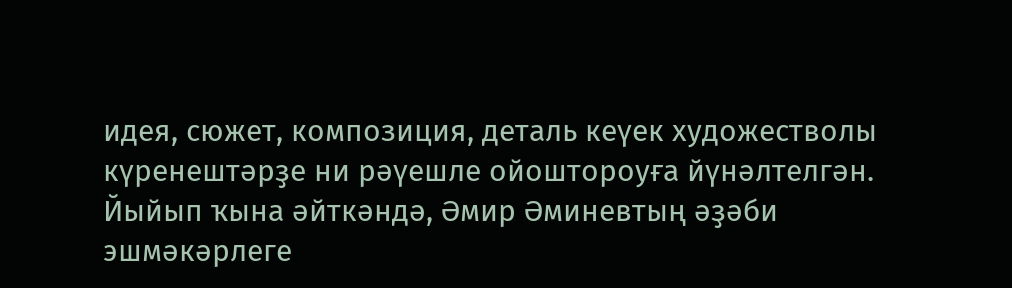идея, сюжет, композиция, деталь кеүек художестволы күренештәрҙе ни рәүешле ойоштороуға йүнәлтелгән. Йыйып ҡына әйткәндә, Әмир Әминевтың әҙәби эшмәкәрлеге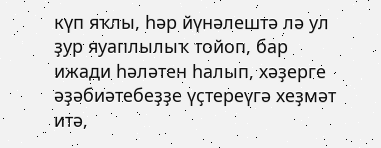күп яҡлы, һәр йүнәлештә лә ул ҙур яуаплылыҡ тойоп, бар ижади һәләтен һалып, хәҙерге әҙәбиәтебеҙҙе үҫтереүгә хеҙмәт итә,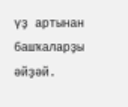үҙ артынан башҡаларҙы әйҙәй.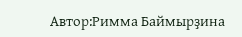Автор:Римма Баймырҙина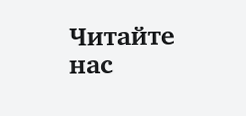Читайте нас